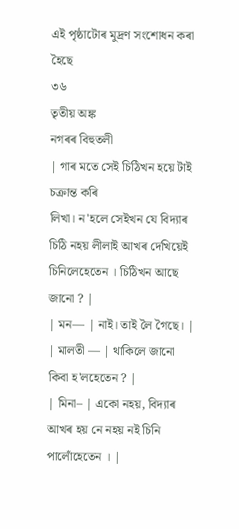এই পৃষ্ঠাটোৰ মুদ্ৰণ সংশোধন কৰা হৈছে
৩৬
তৃতীয় অঙ্ক
নগৰৰ বিহুতলী
| গাৰ মতে সেই চিঠিখন হয়ে টাই চক্ৰান্ত কৰি
লিখা। ন'হলে সেইখন যে বিদ্যাৰ চিঠি নহয় লীলাই আখৰ দেখিয়েই চিনিলেহেতেন । চিঠিখন আছে জানো ? |
| মন— | নাই। তাই লৈ গৈছে। |
| মালতী — | থাকিলে জানো কিবা হ'লহেতেন ? |
| মিনা– | একো নহয়, বিদ্যাৰ আখৰ হয় নে নহয় নই চিনি পালোঁহেতেন । |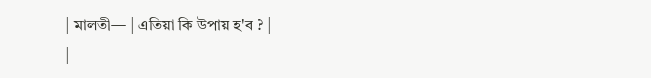| মালতী— | এতিয়া কি উপায় হ'ব ? |
|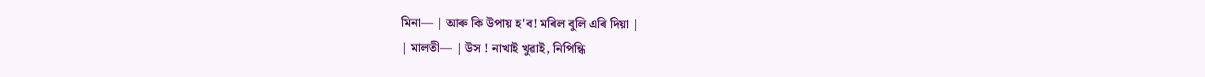মিনা— | আৰু কি উপায় হ'ব! মৰিল বুলি এৰি দিয়া |
| মালতী— | উস ! নাখাই খুৱাই, নিপিন্ধি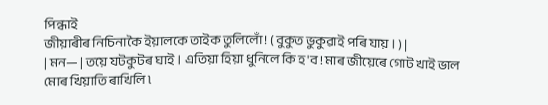পিন্ধাই
জীয়াৰীৰ নিচিনাকৈ ইয়ালকে তাইক তুলিলোঁ ! ( বুকুত ভুকুৱাই পৰি যায় । ) |
| মন— | তয়ে যটকুটৰ ঘাই। এতিয়া হিয়া ধুনিলে কি হ'ব ! মাৰ জীয়েৰে গোট খাই ভাল মোৰ খিয়াতি ৰাখিলি ৷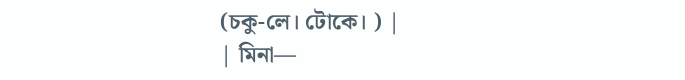(চকু-লে। টোকে। ) |
| মিনা—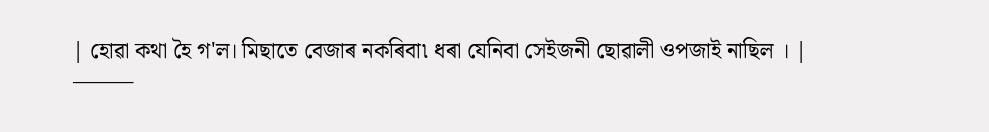| হোৱা কথা হৈ গ'ল। মিছাতে বেজাৰ নকৰিবা৷ ধৰা যেনিবা সেইজনী ছোৱালী ওপজাই নাছিল । |
⸻